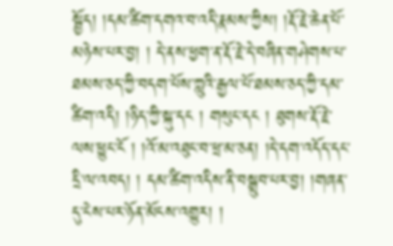སྦྱོད། །དམ་ཚིག་དགའ་བ་འདི་རྣམས་ཀྱིས། །རྡོ་རྗེ་ཆེན་པོ་མཉེས་པར་བྱ། ། དེ་ནས་ཕྱག་ན་རྡོ་རྗེ་དེ་བཞིན་གཤེགས་པ་ཐམས་ཅད་ཀྱི་བདག་པོས་ཀླུའི་རྒྱལ་པོ་ཐམས་ཅད་ཀྱི་དམ་ཚིག་འདི། །ཉིད་ཀྱི་སྐུ་དང ། གསུང་དང ། ཐུགས་རྡོ་རྗེ་ལས་ཕྱུང་ངོ ། །འོ་མ་འཐུང་བ་ཕྲ་མ་ཅན། །དེ་དག་འདོད་དང་དྲི་ལ་འབད། ། དམ་ཚིག་འདིས་ནི་བསྒྲུབ་པར་བྱ། །གཞན་དུ་ངེས་པར་ཉོན་མོངས་འགྱུར། །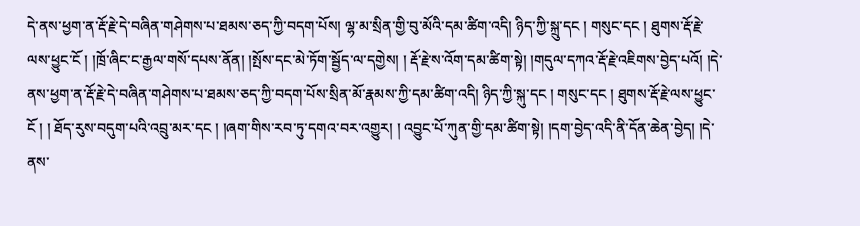དེ་ནས་ཕྱག་ན་རྡོ་རྗེ་དེ་བཞིན་གཤེགས་པ་ཐམས་ཅད་ཀྱི་བདག་པོས། ལྷ་མ་སྲིན་གྱི་བུ་མོའི་དམ་ཚིག་འདི། ཉིད་ཀྱི་སྐྲུ་དང ། གསུང་དང ། ཐུགས་རྡོ་རྗེ་ལས་ཕྱུང་ངོ ། །ཁྲོ་ཞིང་ང་རྒྱལ་གསོ་དཔས་ནོན། །སྤོས་དང་མེ་ཏོག་སྦྱོད་ལ་དགྱེས། ། རྡོ་རྗེ་ས་འོག་དམ་ཚིག་སྟེ། །གདུལ་དཀའ་རྡོ་རྗེ་འཇིགས་བྱེད་པའོ། །དེ་ནས་ཕྱག་ན་རྡོ་རྗེ་དེ་བཞིན་གཤེགས་པ་ཐམས་ཅད་ཀྱི་བདག་པོས་སྲིན་མོ་རྣམས་ཀྱི་དམ་ཚིག་འདི། ཉིད་ཀྱི་སྐུ་དང ། གསུང་དང ། ཐུགས་རྡོ་རྗེ་ལས་ཕྱུང་ངོ ། ། ཐོད་རུས་བདུག་པའི་འབྲུ་མར་དང ། །ཞག་གིས་རབ་ཏུ་དགའ་བར་འགྱུར། ། འབྱུང་པོ་ཀུན་གྱི་དམ་ཚིག་སྟེ། །དག་བྱེད་འདི་ནི་དོན་ཆེན་བྱེད། །དེ་ནས་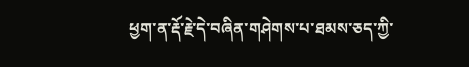ཕྱག་ན་རྡོ་རྗེ་དེ་བཞིན་གཤེགས་པ་ཐམས་ཅད་ཀྱི་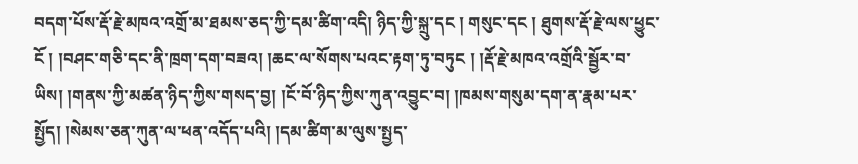བདག་པོས་རྡོ་རྗེ་མཁའ་འགྲོ་མ་ཐམས་ཅད་ཀྱི་དམ་ཚིག་འདི། ཉིད་ཀྱི་སྐྲུ་དང ། གསུང་དང ། ཐུགས་རྡོ་རྗེ་ལས་ཕྱུང་ངོ ། །བཤང་གཅི་དང་ནི་ཁྲག་དག་བཟའ། །ཆང་ལ་སོགས་པའང་རྟག་ཏུ་བཏུང ། །རྡོ་རྗེ་མཁའ་འགྲོའི་སྦྱོར་བ་ཡིས། །གནས་ཀྱི་མཚན་ཉིད་ཀྱིས་གསད་བྱ། །ངོ་བོ་ཉིད་ཀྱིས་ཀུན་འབྱུང་བ། །ཁམས་གསུམ་དག་ན་རྣམ་པར་སྤྱོད། །སེམས་ཅན་ཀུན་ལ་ཕན་འདོད་པའི། །དམ་ཚིག་མ་ལུས་སྤྱད་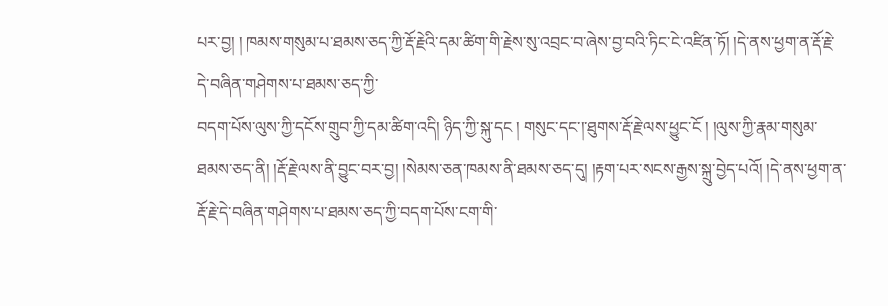པར་བྱ། ། ཁམས་གསུམ་པ་ཐམས་ཅད་ཀྱི་རྡོ་རྗེའི་དམ་ཚིག་གི་རྗེས་སུ་འབྲང་བ་ཞེས་བྱ་བའི་ཏིང་ངེ་འཛིན་ཏོ། །དེ་ནས་ཕྱག་ན་རྡོ་རྗེ་དེ་བཞིན་གཤེགས་པ་ཐམས་ཅད་ཀྱི་
བདག་པོས་ལུས་ཀྱི་དངོས་གྲུབ་ཀྱི་དམ་ཚིག་འདི། ཉིད་ཀྱི་སྐུ་དང ། གསུང་དང་།་ཐུགས་རྡོ་རྗེ་ལས་ཕྱུང་ངོ ། །ལུས་ཀྱི་རྣམ་གསུམ་ཐམས་ཅད་ནི། །རྡོ་རྗེ་ལས་ནི་བྱུང་བར་བྱ། །སེམས་ཅན་ཁམས་ནི་ཐམས་ཅད་དུ། །རྟག་པར་སངས་རྒྱས་སྐྲུ་བྱེད་པའོ། །དེ་ནས་ཕྱག་ན་རྡོ་རྗེ་དེ་བཞིན་གཤེགས་པ་ཐམས་ཅད་ཀྱི་བདག་པོས་ངག་གི་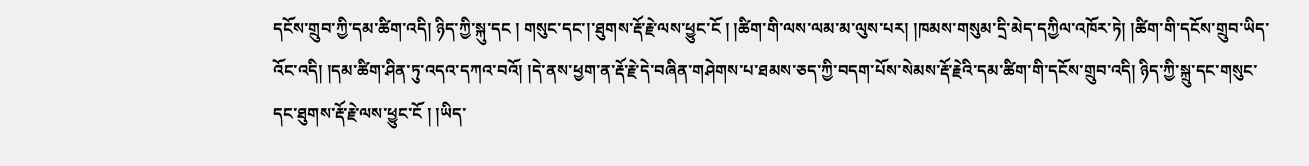དངོས་གྲུབ་ཀྱི་དམ་ཚིག་འདི། ཉིད་ཀྱི་སྐུ་དང ། གསུང་དང་།་ཐུགས་རྡོ་རྗེ་ལས་ཕྱུང་ངོ ། །ཚིག་གི་ལས་ལམ་མ་ལུས་པར། །ཁམས་གསུམ་དྲི་མེད་དཀྱིལ་འཁོར་ཏེ། །ཚིག་གི་དངོས་གྲུབ་ཡིད་འོང་འདི། །དམ་ཚིག་ཤིན་ཏུ་འདའ་དཀའ་བའོ། །དེ་ནས་ཕྱག་ན་རྡོ་རྗེ་དེ་བཞིན་གཤེགས་པ་ཐམས་ཅད་ཀྱི་བདག་པོས་སེམས་རྡོ་རྗེའི་དམ་ཚིག་གི་དངོས་གྲུབ་འདི། ཉིད་ཀྱི་སྐྲུ་དང་གསུང་དང་ཐུགས་རྡོ་རྗེ་ལས་ཕྱུང་ངོ ། །ཡིད་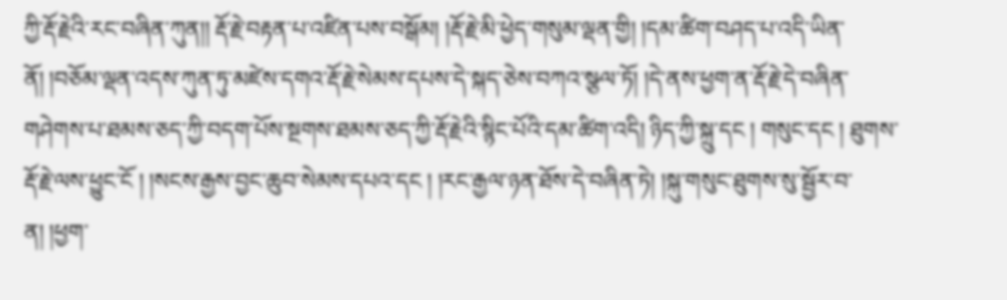ཀྱི་རྡོ་རྗེའི་རང་བཞིན་ཀུན།། རྡོ་རྗེ་བརྟན་པ་འཛིན་པས་བསྒོམ། །རྡོ་རྗེ་མི་ཕྱེད་གསུམ་ལྡན་གྱི། །དམ་ཚིག་བཤད་པ་འདི་ཡིན་ནོ། །བཅོམ་ལྡན་འདས་ཀུན་ཏུ་མཛེས་དགའ་རྡོ་རྗེ་སེམས་དཔས་དེ་སྐད་ཅེས་བཀའ་སྩལ་ཏོ། །དེ་ནས་ཕྱག་ན་རྡོ་རྗེ་དེ་བཞིན་གཤེགས་པ་ཐམས་ཅད་ཀྱི་བདག་པོས་སྔགས་ཐམས་ཅད་ཀྱི་རྡོ་རྗེའི་སྙིང་པོའི་དམ་ཚིག་འདི། ཉིད་ཀྱི་སྐྲུ་དང ། གསུང་དང ། ཐུགས་རྡོ་རྗེ་ལས་ཕྱུང་ངོ ། །སངས་རྒྱས་བྱང་ཆུབ་སེམས་དཔའ་དང ། །རང་རྒྱལ་ཉན་ཐོས་དེ་བཞིན་ཏེ། །སྐུ་གསུང་ཐུགས་སུ་སྦྱོར་བ་ན། །ཕྱག་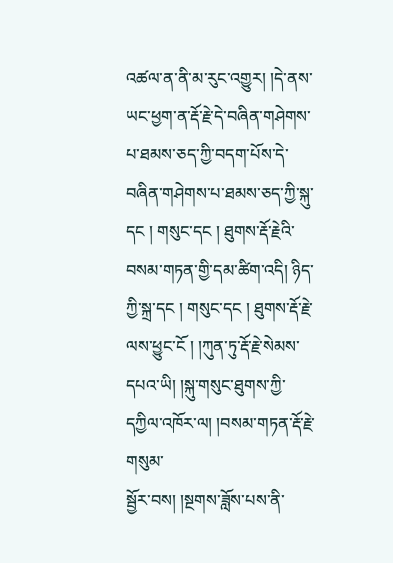འཚལ་ན་ནི་མ་རུང་འགྱུར། །དེ་ནས་ཡང་ཕྱག་ན་རྡོ་རྗེ་དེ་བཞིན་གཤེགས་པ་ཐམས་ཅད་ཀྱི་བདག་པོས་དེ་བཞིན་གཤེགས་པ་ཐམས་ཅད་ཀྱི་སྐུ་དང ། གསུང་དང ། ཐུགས་རྡོ་རྗེའི་བསམ་གཏན་གྱི་དམ་ཚིག་འདི། ཉིད་ཀྱི་སྐྲ་དང ། གསུང་དང ། ཐུགས་རྡོ་རྗེ་ལས་ཕྱུང་ངོ ། །ཀུན་ཏུ་རྡོ་རྗེ་སེམས་དཔའ་ཡི། །སྐུ་གསུང་ཐུགས་ཀྱི་དཀྱིལ་འཁོར་ལ། །བསམ་གཏན་རྡོ་རྗེ་གསུམ་
སྦྱོར་བས། །སྔགས་ཟློས་པས་ནི་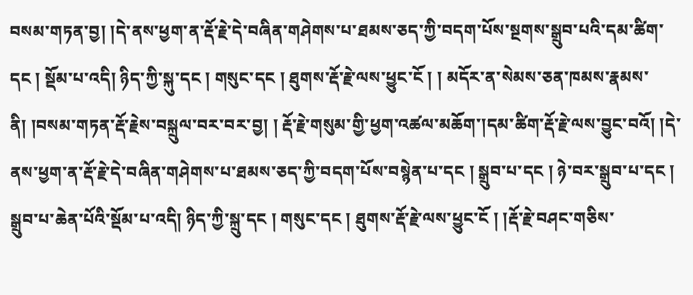བསམ་གཏན་བྱ། །དེ་ནས་ཕྱག་ན་རྡོ་རྗེ་དེ་བཞིན་གཤེགས་པ་ཐམས་ཅད་ཀྱི་བདག་པོས་སྔགས་སྒྲུབ་པའི་དམ་ཚིག་དང ། སྡོམ་པ་འདི། ཉིད་ཀྱི་སྐུ་དང ། གསུང་དང ། ཐུགས་རྡོ་རྗེ་ལས་ཕྱུང་ངོ ། ། མདོར་ན་སེམས་ཅན་ཁམས་རྣམས་ནི། །བསམ་གཏན་རྡོ་རྗེས་བསྐྲུལ་བར་བར་བྱ། ། རྡོ་རྗེ་གསུམ་གྱི་ཕྱག་འཚལ་མཆོག་།དམ་ཚིག་རྡོ་རྗེ་ལས་བྱུང་བའོ། །དེ་ནས་ཕྱག་ན་རྡོ་རྗེ་དེ་བཞིན་གཤེགས་པ་ཐམས་ཅད་ཀྱི་བདག་པོས་བསྙེན་པ་དང ། སྒྲུབ་པ་དང ། ཉེ་བར་སྒྲུབ་པ་དང ། སྒྲུབ་པ་ཆེན་པོའི་སྡོམ་པ་འདི། ཉིད་ཀྱི་སྐྲུ་དང ། གསུང་དང ། ཐུགས་རྡོ་རྗེ་ལས་ཕྱུང་ངོ ། །རྡོ་རྗེ་བཤང་གཅིས་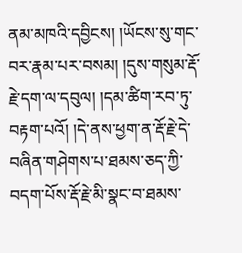ནམ་མཁའི་དབྱིངས། །ཡོངས་སུ་གང་བར་རྣམ་པར་བསམ། །དུས་གསུམ་རྡོ་རྗེ་དག་ལ་དབུལ། །དམ་ཚིག་རབ་ཏུ་བརྟག་པའོ། །དེ་ནས་ཕྱག་ན་རྡོ་རྗེ་དེ་བཞིན་གཤེགས་པ་ཐམས་ཅད་ཀྱི་བདག་པོས་རྡོ་རྗེ་མི་སྣང་བ་ཐམས་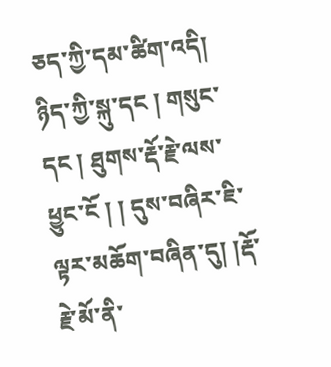ཅད་ཀྱི་དམ་ཚིག་འདི། ཉིད་ཀྱི་སྐུ་དང ། གསུང་དང ། ཐུགས་རྡོ་རྗེ་ལས་ཕྱུང་ངོ ། ། དུས་བཞིར་ཇི་ལྟར་མཆོག་བཞིན་དུ། །རྡོ་རྗེ་མོ་ནི་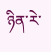ཉིན་རེ་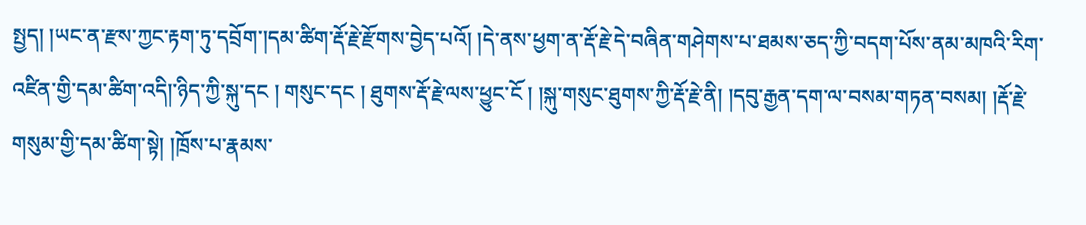སྤྱད། །ཡང་ན་རྫས་ཀྱང་རྟག་ཏུ་དབྲོག་།དམ་ཚིག་རྡོ་རྗེ་རྫོགས་བྱེད་པའོ། །དེ་ནས་ཕྱག་ན་རྡོ་རྗེ་དེ་བཞིན་གཤེགས་པ་ཐམས་ཅད་ཀྱི་བདག་པོས་ནམ་མཁའི་རིག་འཛིན་གྱི་དམ་ཚིག་འདི།་ཉིད་ཀྱི་སྐུ་དང ། གསུང་དང ། ཐུགས་རྡོ་རྗེ་ལས་ཕྱུང་ངོ ། །སྐུ་གསུང་ཐུགས་ཀྱི་རྡོ་རྗེ་ནི། །དབུ་རྒྱན་དག་ལ་བསམ་གཏན་བསམ། །རྡོ་རྗེ་གསུམ་གྱི་དམ་ཚིག་སྟེ། །ཁྲོས་པ་རྣམས་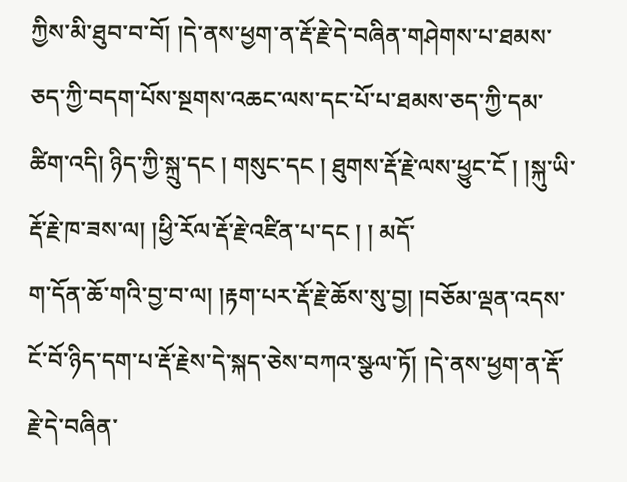ཀྱིས་མི་ཐུབ་བ་བོ། །དེ་ནས་ཕྱག་ན་རྡོ་རྗེ་དེ་བཞིན་གཤེགས་པ་ཐམས་ཅད་ཀྱི་བདག་པོས་སྔགས་འཆང་ལས་དང་པོ་པ་ཐམས་ཅད་ཀྱི་དམ་ཚིག་འདི། ཉིད་ཀྱི་སྐྲུ་དང ། གསུང་དང ། ཐུགས་རྡོ་རྗེ་ལས་ཕྱུང་ངོ ། །སྐུ་ཡི་རྡོ་རྗེ་ཁ་ཟས་ལ། །ཕྱི་རོལ་རྡོ་རྗེ་འཛིན་པ་དང ། ། མདོ་
ག་དོན་ཆོ་གའི་བྱ་བ་ལ། །རྟག་པར་རྡོ་རྗེ་ཆོས་སུ་བྱ། །བཅོམ་ལྡན་འདས་ངོ་བོ་ཉིད་དག་པ་རྡོ་རྗེས་དེ་སྐད་ཅེས་བཀའ་སྩལ་ཏོ། །དེ་ནས་ཕྱག་ན་རྡོ་རྗེ་དེ་བཞིན་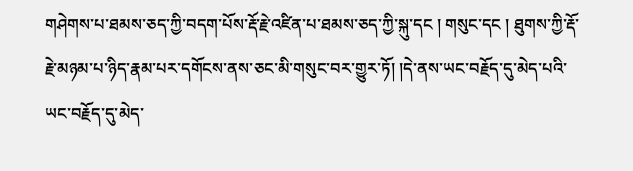གཤེགས་པ་ཐམས་ཅད་ཀྱི་བདག་པོས་རྡོ་རྗེ་འཛིན་པ་ཐམས་ཅད་ཀྱི་སྐུ་དང ། གསུང་དང ། ཐུགས་ཀྱི་རྡོ་རྗེ་མཉམ་པ་ཉིད་རྣམ་པར་དགོངས་ནས་ཅང་མི་གསུང་བར་གྱུར་ཏོ། །དེ་ནས་ཡང་བརྗོད་དུ་མེད་པའི་ཡང་བརྗོད་དུ་མེད་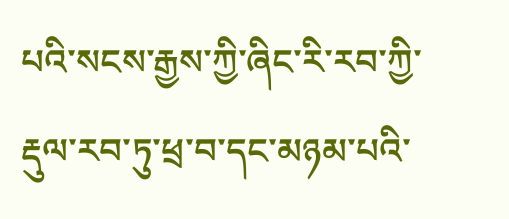པའི་སངས་རྒྱས་ཀྱི་ཞིང་རི་རབ་ཀྱི་རྡུལ་རབ་ཏུ་ཕྲ་བ་དང་མཉམ་པའི་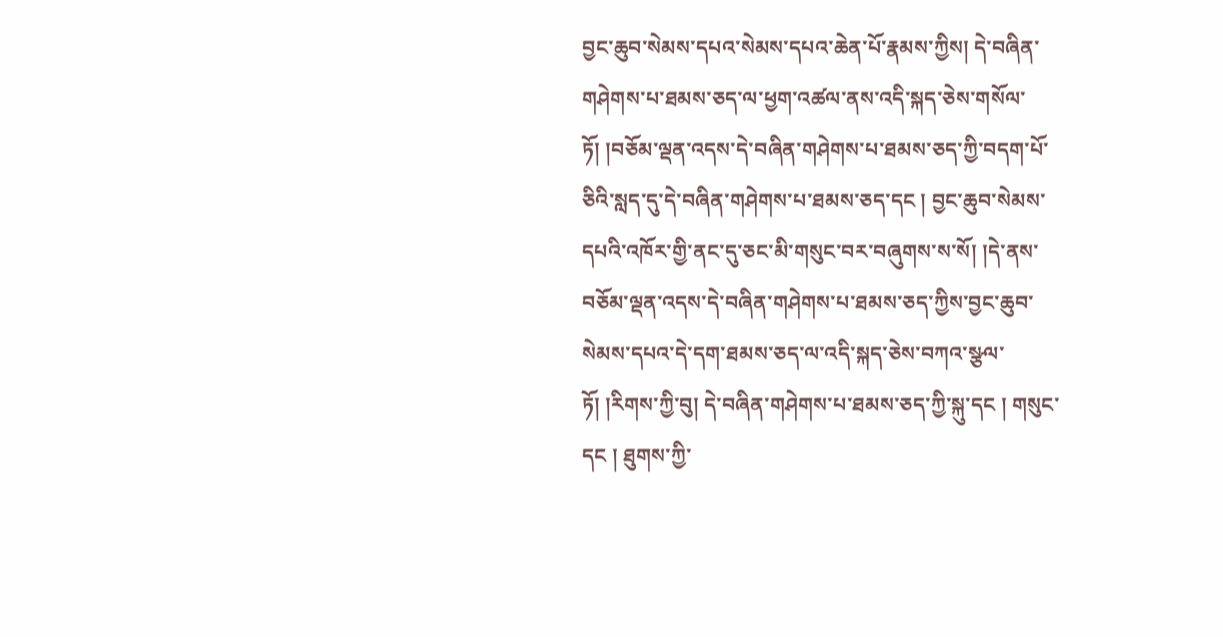བྱང་ཆུབ་སེམས་དཔའ་སེམས་དཔའ་ཆེན་པོ་རྣམས་ཀྱིས། དེ་བཞིན་གཤེགས་པ་ཐམས་ཅད་ལ་ཕྱག་འཚལ་ནས་འདི་སྐད་ཅེས་གསོལ་ཏོ། །བཅོམ་ལྡན་འདས་དེ་བཞིན་གཤེགས་པ་ཐམས་ཅད་ཀྱི་བདག་པོ་ཅིའི་སླད་དུ་དེ་བཞིན་གཤེགས་པ་ཐམས་ཅད་དང ། བྱང་ཆུབ་སེམས་དཔའི་འཁོར་གྱི་ནང་དུ་ཅང་མི་གསུང་བར་བཞུགས་ས་སོ། །དེ་ནས་བཅོམ་ལྡན་འདས་དེ་བཞིན་གཤེགས་པ་ཐམས་ཅད་ཀྱིས་བྱང་ཆུབ་སེམས་དཔའ་དེ་དག་ཐམས་ཅད་ལ་འདི་སྐད་ཅེས་བཀའ་སྩལ་ཏོ། །རིགས་ཀྱི་བུ། དེ་བཞིན་གཤེགས་པ་ཐམས་ཅད་ཀྱི་སྐུ་དང ། གསུང་དང ། ཐུགས་ཀྱི་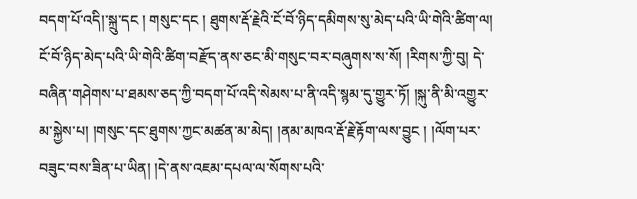བདག་པོ་འདི།་སྐྲུ་དང ། གསུང་དང ། ཐུགས་རྡོ་རྗེའི་ངོ་བོ་ཉིད་དམིགས་སུ་མེད་པའི་ཡི་གེའི་ཚིག་ལ། ངོ་བོ་ཉིད་མེད་པའི་ཡི་གེའི་ཚིག་བརྫོད་ནས་ཅང་མི་གསུང་བར་བཞུགས་ས་སོ། །རིགས་ཀྱི་བུ། དེ་བཞིན་གཤེགས་པ་ཐམས་ཅད་ཀྱི་བདག་པོ་འདི་སེམས་པ་ནི་འདི་སྙམ་དུ་གྱུར་ཏོ། །སྐུ་ནི་མི་འགྱུར་མ་སྐྱེས་པ། །གསུང་དང་ཐུགས་ཀྱང་མཚན་མ་མེད། །ནམ་མཁའ་རྡོ་རྗེ་རྟོག་ལས་བྱུང ། །ལོག་པར་བཟུང་བས་ཟིན་པ་ཡིན། །དེ་ནས་འཇམ་དཔལ་ལ་སོགས་པའི་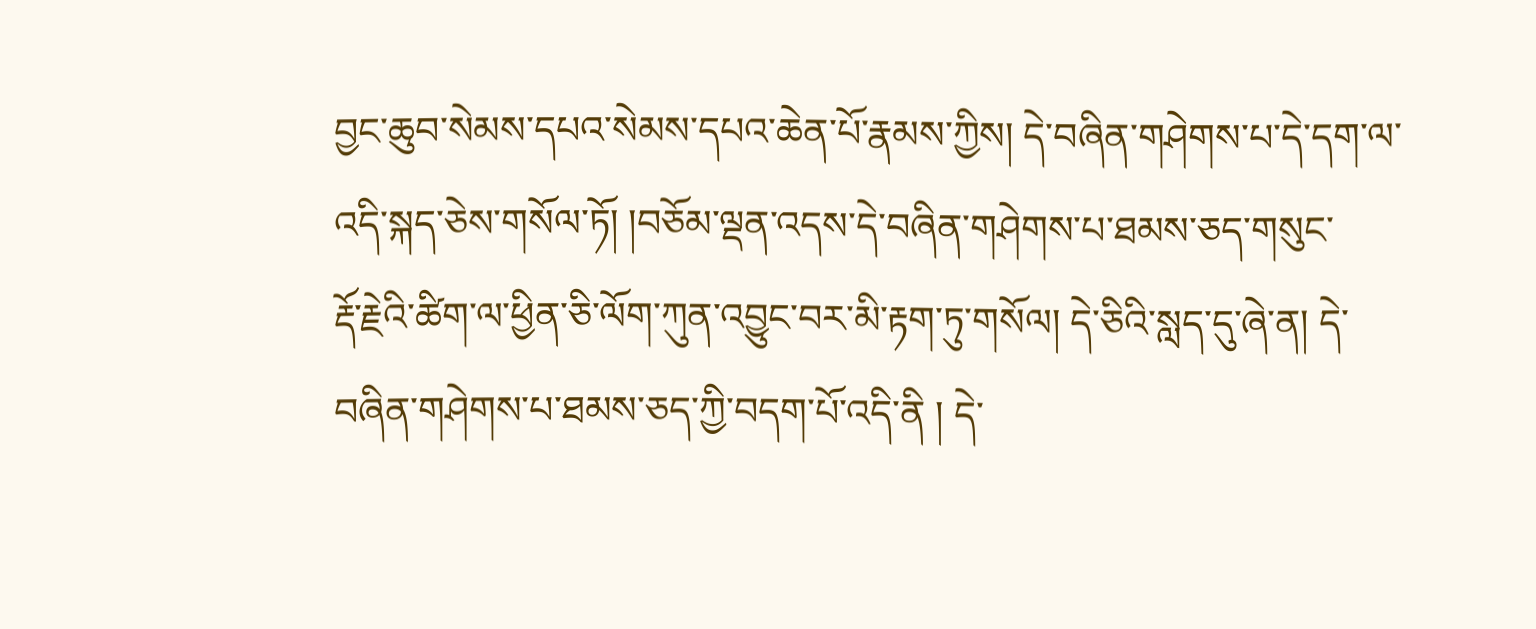བྱང་ཆུབ་སེམས་དཔའ་སེམས་དཔའ་ཆེན་པོ་རྣམས་ཀྱིས། དེ་བཞིན་གཤེགས་པ་དེ་དག་ལ་འདི་སྐད་ཅེས་གསོལ་ཏོ། །བཅོམ་ལྡན་འདས་དེ་བཞིན་གཤེགས་པ་ཐམས་ཅད་གསུང་
རྡོ་རྗེའི་ཚིག་ལ་ཕྱིན་ཅི་ལོག་ཀུན་འབྱུང་བར་མི་རྟག་ཏུ་གསོལ། དེ་ཅིའི་སླད་དུ་ཞེ་ན། དེ་བཞིན་གཤེགས་པ་ཐམས་ཅད་ཀྱི་བདག་པོ་འདི་ནི ། དེ་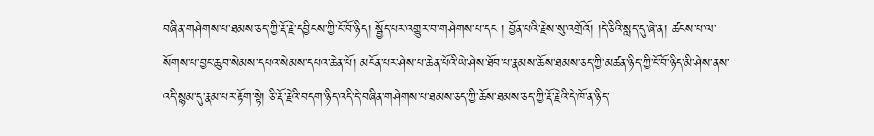བཞིན་གཤེགས་པ་ཐམས་ཅད་ཀྱི་རྡོ་རྗེ་དབྱིངས་ཀྱི་ངོ་བོ་ཉིད། སྦྱོད་པར་འགྱུར་བ་གཤེགས་པ་དང ། བྱོན་པའི་རྗེས་སུ་འགྲོའོ། །དེ་ཅིའི་སླད་དུ་ཞེ་ན། ཚངས་པ་ལ་སོགས་པ་བྱང་ཆུབ་སེམས་དཔའ་སེམས་དཔའ་ཆེན་པོ། མངོན་པར་ཤེས་པ་ཆེན་པོའི་ཡེ་ཤེས་ཐོབ་པ་རྣམས་ཆོས་ཐམས་ཅད་ཀྱི་མཚན་ཉིད་ཀྱི་ངོ་བོ་ཉིད་མི་ཤེས་ནས་འདི་སྙམ་དུ་རྣམ་པར་རྟོག་སྟེ། ཅི་རྡོ་རྗེའི་བདག་ཉིད་འདི་དེ་བཞིན་གཤེགས་པ་ཐམས་ཅད་ཀྱི་ཆོས་ཐམས་ཅད་ཀྱི་རྡོ་རྗེའི་དེ་ཁོ་ན་ཉིད་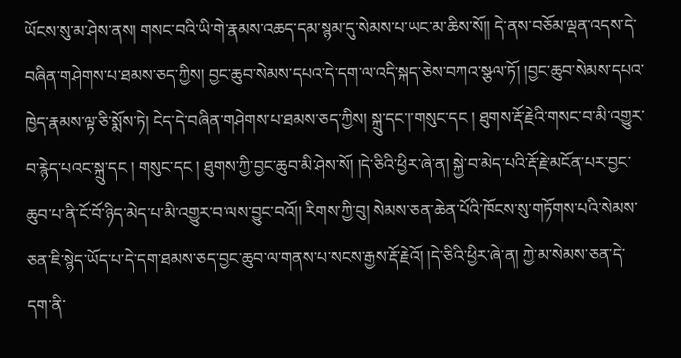ཡོངས་སུ་མ་ཤེས་ནས། གསང་བའི་ཡི་གེ་རྣམས་འཆད་དམ་སྙམ་དུ་སེམས་པ་ཡང་མ་ཆིས་སོ།། དེ་ནས་བཅོམ་ལྡན་འདས་དེ་བཞིན་གཤེགས་པ་ཐམས་ཅད་ཀྱིས། བྱང་ཆུབ་སེམས་དཔའ་དེ་དག་ལ་འདི་སྐད་ཅེས་བཀའ་སྩལ་ཏོ། །བྱང་ཆུབ་སེམས་དཔའ་ཁྱེད་རྣམས་ལྟ་ཅི་སྨོས་ཏེ། ངེད་དེ་བཞིན་གཤེགས་པ་ཐམས་ཅད་ཀྱིས། སྐྲུ་དང་།་གསུང་དང ། ཐུགས་རྡོ་རྗེའི་གསང་བ་མི་འགྱུར་བ་རྙེད་པའང་སྐྲུ་དང ། གསུང་དང ། ཐུགས་ཀྱི་བྱང་ཆུབ་མི་ཤེས་སོ། །དེ་ཅིའི་ཕྱིར་ཞེ་ན། སྐྱེ་བ་མེད་པའི་རྡོ་རྗེ་མངོན་པར་བྱང་ཆུབ་པ་ནི་ངོ་བོ་ཉིད་མེད་པ་མི་འགྱུར་བ་ལས་བྱུང་བའོ།། རིགས་ཀྱི་བུ། སེམས་ཅན་ཆེན་པོའི་ཁོངས་སུ་གཏོགས་པའི་སེམས་ཅན་ཇི་སྙེད་ཡོད་པ་དེ་དག་ཐམས་ཅད་བྱང་ཆུབ་ལ་གནས་པ་སངས་རྒྱས་རྡོ་རྗེའོ། །དེ་ཅིའི་ཕྱིར་ཞེ་ན། ཀྱེ་མ་སེམས་ཅན་དེ་དག་ནི་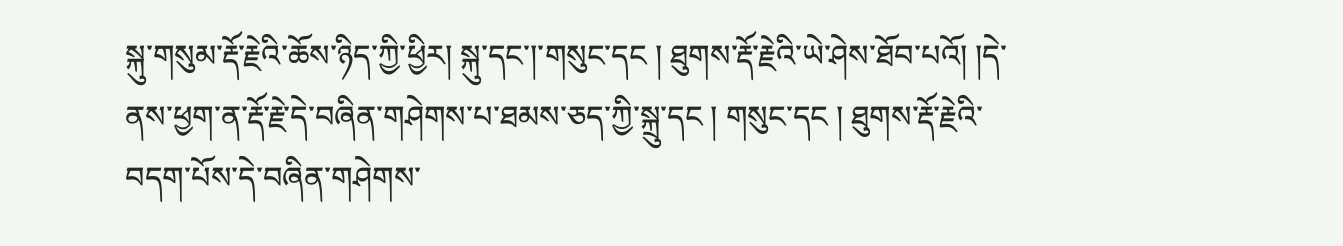སྐུ་གསུམ་རྡོ་རྗེའི་ཆོས་ཉིད་ཀྱི་ཕྱིར། སྐུ་དང་།་གསུང་དང ། ཐུགས་རྡོ་རྗེའི་ཡེ་ཤེས་ཐོབ་པའོ། །དེ་ནས་ཕྱག་ན་རྡོ་རྗེ་དེ་བཞིན་གཤེགས་པ་ཐམས་ཅད་ཀྱི་སྐྲུ་དང ། གསུང་དང ། ཐུགས་རྡོ་རྗེའི་བདག་པོས་དེ་བཞིན་གཤེགས་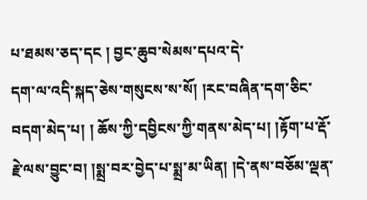པ་ཐམས་ཅད་དང ། བྱང་ཆུབ་སེམས་དཔའ་དེ་
དག་ལ་འདི་སྐད་ཅེས་གསུངས་ས་སོ། །རང་བཞིན་དག་ཅིང་བདག་མེད་པ། ། ཆོས་ཀྱི་དབྱིངས་ཀྱི་གནས་མེད་པ། །རྟོག་པ་རྡོ་རྗེ་ལས་བྱུང་བ། །སྨྲ་བར་བྱེད་པ་སྨྲ་མ་ཡིན། །དེ་ནས་བཅོམ་ལྡན་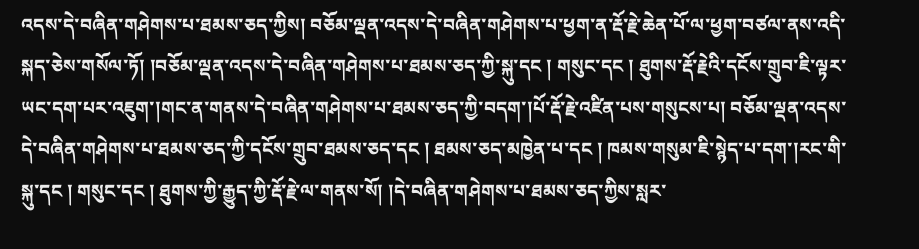འདས་དེ་བཞིན་གཤེགས་པ་ཐམས་ཅད་ཀྱིས། བཅོམ་ལྡན་འདས་དེ་བཞིན་གཤེགས་པ་ཕྱག་ན་རྡོ་རྗེ་ཆེན་པོ་ལ་ཕྱག་བཙལ་ནས་འདི་སྐད་ཅེས་གསོལ་ཏོ། །བཅོམ་ལྡན་འདས་དེ་བཞིན་གཤེགས་པ་ཐམས་ཅད་ཀྱི་སྐུ་དང ། གསུང་དང ། ཐུགས་རྡོ་རྗེའི་དངོས་གྲུབ་ཇི་ལྟར་ཡང་དག་པར་འཇུག་།གང་ན་གནས་དེ་བཞིན་གཤེགས་པ་ཐམས་ཅད་ཀྱི་བདག་།པོ་རྡོ་རྗེ་འཛིན་པས་གསུངས་པ། བཅོམ་ལྡན་འདས་དེ་བཞིན་གཤེགས་པ་ཐམས་ཅད་ཀྱི་དངོས་གྲུབ་ཐམས་ཅད་དང ། ཐམས་ཅད་མཁྱེན་པ་དང ། ཁམས་གསུམ་ཇི་སྙེད་པ་དག་།རང་གི་སྐུ་དང ། གསུང་དང ། ཐུགས་ཀྱི་རྒྱུད་ཀྱི་རྡོ་རྗེ་ལ་གནས་སོ། །དེ་བཞིན་གཤེགས་པ་ཐམས་ཅད་ཀྱིས་སླར་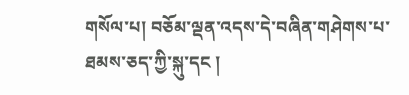གསོལ་པ། བཅོམ་ལྡན་འདས་དེ་བཞིན་གཤེགས་པ་ཐམས་ཅད་ཀྱི་སྐུ་དང །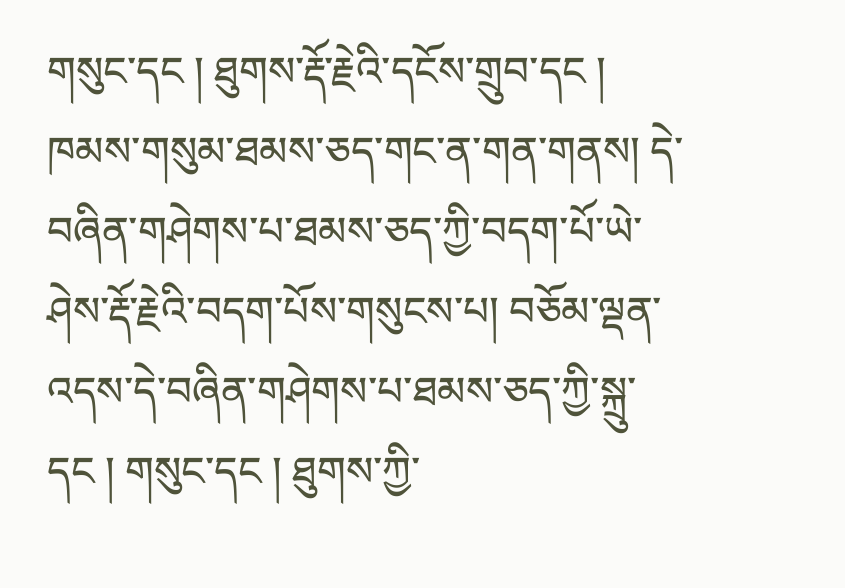གསུང་དང ། ཐུགས་རྡོ་རྗེའི་དངོས་གྲུབ་དང ། ཁམས་གསུམ་ཐམས་ཅད་གང་ན་གན་གནས། དེ་བཞིན་གཤེགས་པ་ཐམས་ཅད་ཀྱི་བདག་པོ་ཡེ་ཤེས་རྡོ་རྗེའི་བདག་པོས་གསུངས་པ། བཅོམ་ལྡན་འདས་དེ་བཞིན་གཤེགས་པ་ཐམས་ཅད་ཀྱི་སྐྲུ་དང ། གསུང་དང ། ཐུགས་ཀྱི་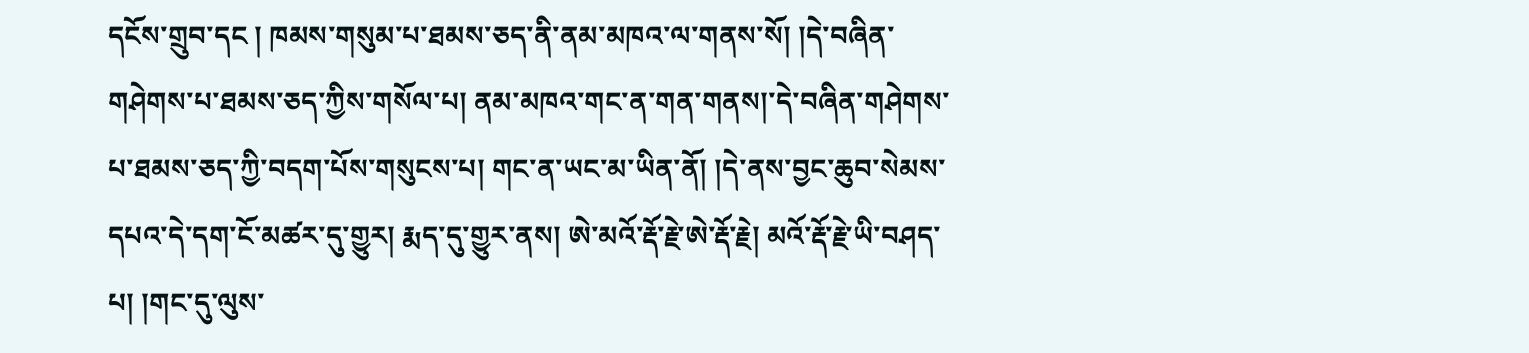དངོས་གྲུབ་དང ། ཁམས་གསུམ་པ་ཐམས་ཅད་ནི་ནམ་མཁའ་ལ་གནས་སོ། །དེ་བཞིན་གཤེགས་པ་ཐམས་ཅད་ཀྱིས་གསོལ་པ། ནམ་མཁའ་གང་ན་གན་གནས།་དེ་བཞིན་གཤེགས་པ་ཐམས་ཅད་ཀྱི་བདག་པོས་གསུངས་པ། གང་ན་ཡང་མ་ཡིན་ནོ། །དེ་ནས་བྱང་ཆུབ་སེམས་དཔའ་དེ་དག་ངོ་མཚར་དུ་གྱུར། རྨད་དུ་གྱུར་ནས། ཨེ་མའོ་རྡོ་རྗེ་ཨེ་རྡོ་རྗེ། མའོ་རྡོ་རྗེ་ཡི་བཤད་པ། །གང་དུ་ལུས་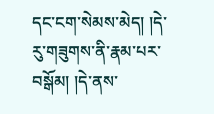དང་ངག་སེམས་མེད། །དེ་རུ་གཟུགས་ནི་རྣམ་པར་བསྒོམ། །དེ་ནས་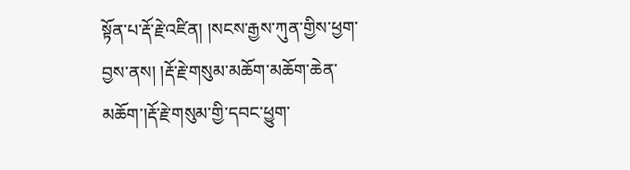སྟོན་པ་རྡོ་རྗེ་འཛིན། །སངས་རྒྱས་ཀུན་གྱིས་ཕྱག་བྱས་ནས། །རྡོ་རྗེ་གསུམ་མཆོག་མཆོག་ཆེན་མཆོག་།རྡོ་རྗེ་གསུམ་གྱི་དབང་ཕྱུག་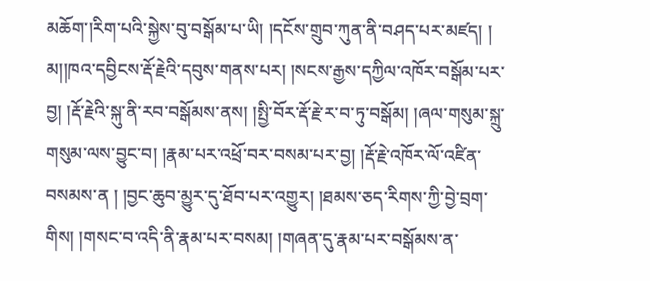མཆོག་།རིག་པའི་སྐྱེས་བུ་བསྒོམ་པ་ཡི། །དངོས་གྲུབ་ཀུན་ནི་བཤད་པར་མཛད། ། མ།།ཁའ་དབྱིངས་རྡོ་རྗེའི་དབུས་གནས་པར། །སངས་རྒྱས་དཀྱིལ་འཁོར་བསྒོམ་པར་བྱ། །རྡོ་རྗེའི་སྐུ་ནི་རབ་བསྒོམས་ནས། །སྤྱི་བོར་རྡོ་རྗེ་ར་བ་ཏུ་བསྒོམ། །ཞལ་གསུམ་སྐྲུ་གསུམ་ལས་བྱུང་བ། །རྣམ་པར་འཕྲོ་བར་བསམ་པར་བྱ། །རྡོ་རྗེ་འཁོར་ལོ་འཛིན་བསམས་ན ། །བྱང་ཆུབ་མྱུར་དུ་ཐོབ་པར་འགྱུར། །ཐམས་ཅད་རིགས་ཀྱི་བྱེ་བྲག་གིས། །གསང་བ་འདི་ནི་རྣམ་པར་བསམ། །གཞན་དུ་རྣམ་པར་བསྒོམས་ན་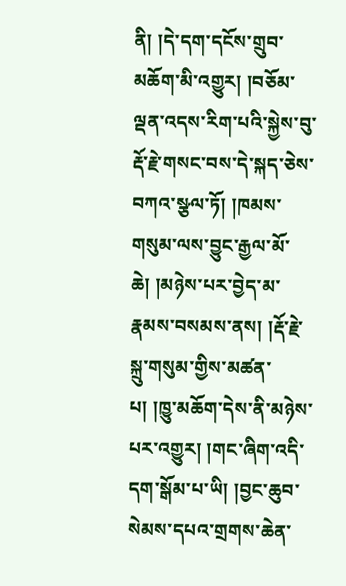ནི། །དེ་དག་དངོས་གྲུབ་མཆོག་མི་འགྱུར། །བཅོམ་ལྡན་འདས་རིག་པའི་སྐྱེས་བུ་རྡོ་རྗེ་གསང་བས་དེ་སྐད་ཅེས་བཀའ་སྩལ་ཏོ། །ཁམས་གསུམ་ལས་བྱུང་རྒྱལ་མོ་ཆེ། །མཉེས་པར་བྱེད་མ་རྣམས་བསམས་ནས། །རྡོ་རྗེ་སྐྲུ་གསུམ་གྱིས་མཚན་པ། །ཁྱུ་མཆོག་དེས་ནི་མཉེས་པར་འགྱུར། །གང་ཞིག་འདི་དག་སྒོམ་པ་ཡི། །བྱང་ཆུབ་སེམས་དཔའ་གྲགས་ཆེན་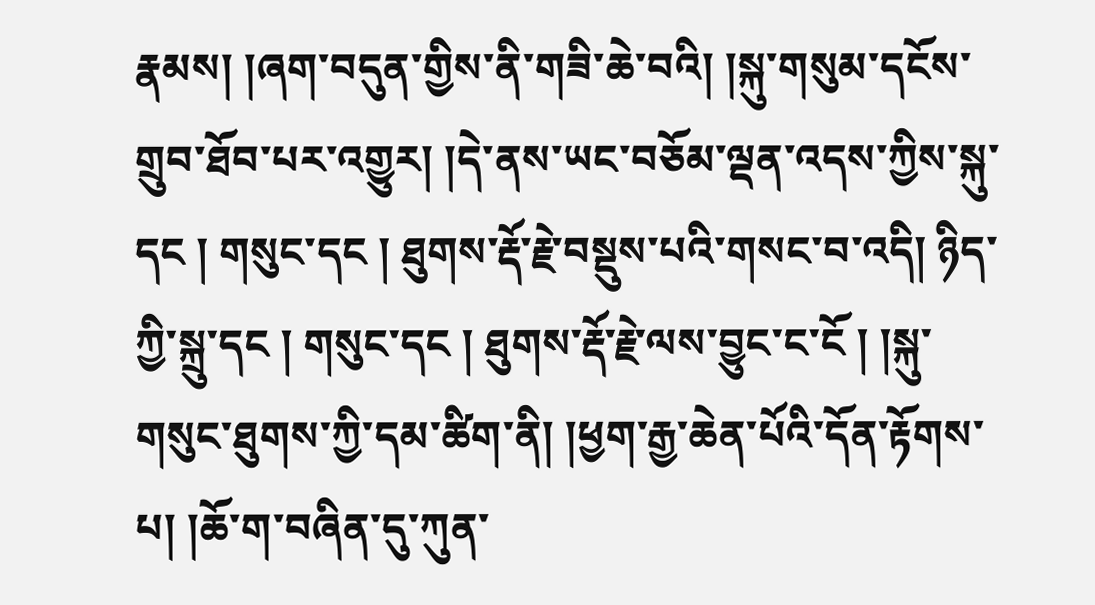རྣམས། །ཞག་བདུན་གྱིས་ནི་གཟི་ཆེ་བའི། །སྐུ་གསུམ་དངོས་གྲུབ་ཐོབ་པར་འགྱུར། །དེ་ནས་ཡང་བཅོམ་ལྡན་འདས་ཀྱིས་སྐུ་དང ། གསུང་དང ། ཐུགས་རྡོ་རྗེ་བསྡུས་པའི་གསང་བ་འདི། ཉིད་ཀྱི་སྐྲུ་དང ། གསུང་དང ། ཐུགས་རྡོ་རྗེ་ལས་བྱུང་ང་ངོ ། །སྐུ་གསུང་ཐུགས་ཀྱི་དམ་ཚིག་ནི། །ཕྱག་རྒྱ་ཆེན་པོའི་དོན་རྟོགས་པ། །ཆོ་ག་བཞིན་དུ་ཀུན་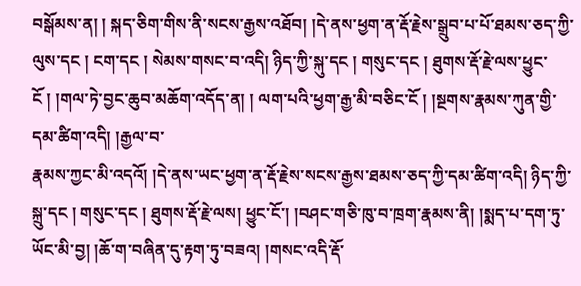བསྒོམས་ན། ། སྐད་ཅིག་གིས་ནི་སངས་རྒྱས་འཐོབ། །དེ་ནས་ཕྱག་ན་རྡོ་རྗེས་སྒྲུབ་པ་པོ་ཐམས་ཅད་ཀྱི་ལུས་དང ། ངག་དང ། སེམས་གསང་བ་འདི། ཉིད་ཀྱི་སྐུ་དང ། གསུང་དང ། ཐུགས་རྡོ་རྗེ་ལས་ཕྱུང་ངོ ། །གལ་ཏེ་བྱང་ཆུབ་མཆོག་འདོད་ན། ། ལག་པའི་ཕྱག་རྒྱ་མི་བཅིང་ངོ ། །སྔགས་རྣམས་ཀུན་གྱི་དམ་ཚིག་འདི། །རྒྱལ་བ་
རྣམས་ཀྱང་མི་འདའོ། །དེ་ནས་ཡང་ཕྱག་ན་རྡོ་རྗེས་སངས་རྒྱས་ཐམས་ཅད་ཀྱི་དམ་ཚིག་འདི། ཉིད་ཀྱི་སྐྲུ་དང ། གསུང་དང ། ཐུགས་རྡོ་རྗེ་ལས། ཕྱུང་ངོ་། །བཤང་གཅི་ཁུ་བ་ཁྲག་རྣམས་ནི། །སྨད་པ་དག་ཏུ་ཡོང་མི་བྱ། །ཆོ་ག་བཞིན་དུ་རྟག་ཏུ་བཟའ། །གསང་འདི་རྡོ་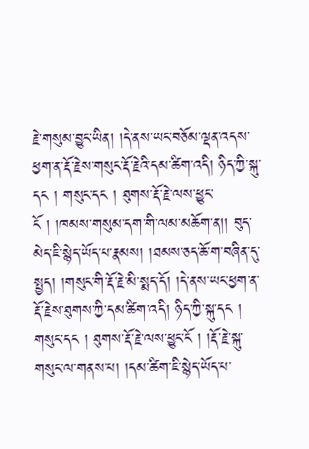རྗེ་གསུམ་བྱུང་ཡིན། །དེ་ནས་ཡང་བཅོམ་ལྡན་འདས་ཕྱག་ན་རྡོ་རྗེས་གསུང་རྡོ་རྗེའི་དམ་ཚིག་འདི། ཉིད་ཀྱི་སྐུ་དང ། གསུང་དང ། ཐུགས་རྡོ་རྗེ་ལས་ཕྱུང་ངོ ། །ཁམས་གསུམ་དག་གི་ལམ་མཆོག་ན།། བུད་མེད་ཇི་སྙེད་ཡོད་པ་རྣམས། །ཐམས་ཅད་ཆོ་ག་བཞིན་དུ་སྤྱད། །གསུང་གི་རྡོ་རྗེ་མི་སྨད་དོ། །དེ་ནས་ཡང་ཕྱག་ན་རྡོ་རྗེས་ཐུགས་ཀྱི་དམ་ཚིག་འདི། ཉིད་ཀྱི་སྐུ་དང ། གསུང་དང ། ཐུགས་རྡོ་རྗེ་ལས་ཕྱུང་ངོ ། །རྡོ་རྗེ་སྐུ་གསུང་ལ་གནས་པ། །དམ་ཚིག་ཇི་སྙེད་ཡོད་པ་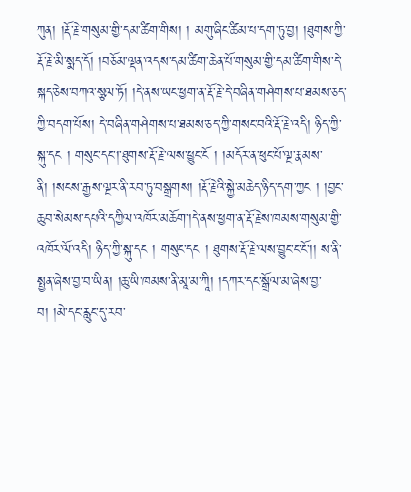ཀུན། །རྡོ་རྗེ་གསུམ་གྱི་དམ་ཚིག་གིས། ། མགུ་ཞིང་ཚིམ་པ་དག་ཏུ་བྱ། །ཐུགས་ཀྱི་རྡོ་རྗེ་མི་སྨད་དོ། །བཅོམ་ལྡན་འདས་དམ་ཚིག་ཆེན་པོ་གསུམ་གྱི་དམ་ཚིག་གིས་དེ་སྐད་ཅེས་བཀའ་སྩལ་ཏོ། །དེ་ནས་ཡང་ཕྱག་ན་རྡོ་རྗེ་དེ་བཞིན་གཤེགས་པ་ཐམས་ཅད་ཀྱི་བདག་པོས། དེ་བཞིན་གཤེགས་པ་ཐམས་ཅད་ཀྱི་གསང་བའི་རྡོ་རྗེ་འདི། ཉིད་ཀྱི་སྐུ་དང ། གསུང་དང་།་ཐུགས་རྡོ་རྗེ་ལས་ཕྱུང་ངོ ། །མདོར་ན་ཕུང་པོ་ལྔ་རྣམས་ནི། །སངས་རྒྱས་ལྔར་ནི་རབ་ཏུ་བསྒྲགས། །རྡོ་རྗེའི་སྐྱེ་མཆེད་ཉིད་དག་ཀྱང ། །བྱང་ཆུབ་སེམས་དཔའི་དཀྱིལ་འཁོར་མཆོག་།དེ་ནས་ཕྱག་ན་རྡོ་རྗེས་ཁམས་གསུམ་གྱི་འཁོར་ལོ་འདི། ཉིད་ཀྱི་སྐུ་དང ། གསུང་དང ། ཐུགས་རྡོ་རྗེ་ལས་བྱུང་ང་ངོ་།། ས་ནི་སྤྱན་ཞེས་བྱ་བ་ཡིན། །ཆུ་ཡི་ཁམས་ནི་མཱ་མ་ཀཱི། །དཀར་དང་སྒྲོལ་མ་ཞེས་བྱ་བ། །མེ་དང་རླུང་དུ་རབ་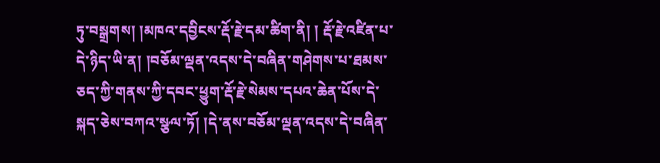ཏུ་བསྒྲགས། །མཁའ་དབྱིངས་རྡོ་རྗེ་དམ་ཚིག་ནི། ། རྡོ་རྗེ་འཛིན་པ་དེ་ཉིད་ཡི་ན། །བཅོམ་ལྡན་འདས་དེ་བཞིན་གཤེགས་པ་ཐམས་
ཅད་ཀྱི་གནས་ཀྱི་དབང་ཕྱུག་རྡོ་རྗེ་སེམས་དཔའ་ཆེན་པོས་དེ་སྐད་ཅེས་བཀའ་སྩལ་ཏོ། །དེ་ནས་བཅོམ་ལྡན་འདས་དེ་བཞིན་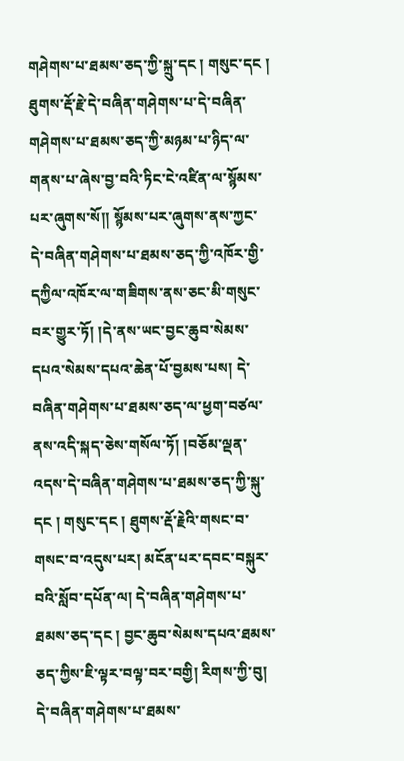གཤེགས་པ་ཐམས་ཅད་ཀྱི་སྐྲུ་དང ། གསུང་དང ། ཐུགས་རྡོ་རྗེ་དེ་བཞིན་གཤེགས་པ་དེ་བཞིན་གཤེགས་པ་ཐམས་ཅད་ཀྱི་མཉམ་པ་ཉིད་ལ་གནས་པ་ཞེས་བྱ་བའི་ཏིང་ངེ་འཛིན་ལ་སྙོམས་པར་ཞུགས་སོ།། སྙོམས་པར་ཞུགས་ནས་ཀྱང་དེ་བཞིན་གཤེགས་པ་ཐམས་ཅད་ཀྱི་འཁོར་གྱི་དཀྱིལ་འཁོར་ལ་གཟིགས་ནས་ཅང་མི་གསུང་བར་གྱུར་ཏོ། །དེ་ནས་ཡང་བྱང་ཆུབ་སེམས་དཔའ་སེམས་དཔའ་ཆེན་པོ་བྱམས་པས། དེ་བཞིན་གཤེགས་པ་ཐམས་ཅད་ལ་ཕྱག་བཙལ་ནས་འདི་སྐད་ཅེས་གསོལ་ཏོ། །བཅོམ་ལྡན་འདས་དེ་བཞིན་གཤེགས་པ་ཐམས་ཅད་ཀྱི་སྐུ་དང ། གསུང་དང ། ཐུགས་རྡོ་རྗེའི་གསང་བ་གསང་བ་འདུས་པར། མངོན་པར་དབང་བསྐུར་བའི་སློབ་དཔོན་ལ། དེ་བཞིན་གཤེགས་པ་ཐམས་ཅད་དང ། བྱང་ཆུབ་སེམས་དཔའ་ཐམས་ཅད་ཀྱིས་ཇི་ལྟར་བལྟ་བར་བགྱི། རིགས་ཀྱི་བུ། དེ་བཞིན་གཤེགས་པ་ཐམས་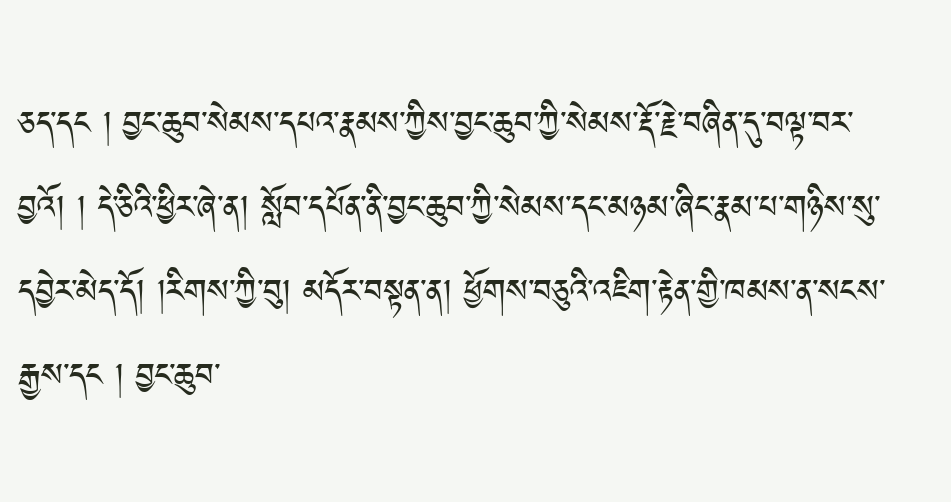ཅད་དང ། བྱང་ཆུབ་སེམས་དཔའ་རྣམས་ཀྱིས་བྱང་ཆུབ་ཀྱི་སེམས་རྡོ་རྗེ་བཞིན་དུ་བལྟ་བར་བྱའོ། ། དེ་ཅིའི་ཕྱིར་ཞེ་ན། སློབ་དཔོན་ནི་བྱང་ཆུབ་ཀྱི་སེམས་དང་མཉམ་ཞིང་རྣམ་པ་གཉིས་སུ་དབྱེར་མེད་དོ། །རིགས་ཀྱི་བུ། མདོར་བསྟན་ན། ཕྱོགས་བཅུའི་འཇིག་རྟེན་གྱི་ཁམས་ན་སངས་རྒྱས་དང ། བྱང་ཆུབ་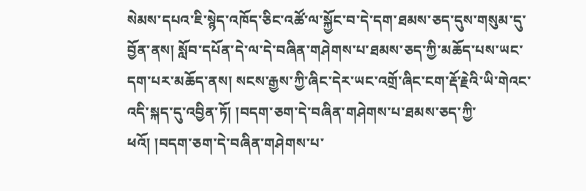སེམས་དཔའ་ཇི་སྙེད་འཁོད་ཅིང་འཚོ་ལ་སྐྱོང་བ་དེ་དག་ཐམས་ཅད་དུས་གསུམ་དུ་བྱོན་ནས། སློབ་དཔོན་དེ་ལ་དེ་བཞིན་གཤེགས་པ་ཐམས་ཅད་ཀྱི་མཆོད་པས་ཡང་དག་པར་མཆོད་ནས། སངས་རྒྱས་ཀྱི་ཞིང་དེར་ཡང་འགྲོ་ཞིང་ངག་རྡོ་རྗེའི་ཡི་གེའང་འདི་སྐད་དུ་འབྱིན་ཏོ། །བདག་ཅག་དེ་བཞིན་གཤེགས་པ་ཐམས་ཅད་ཀྱི་ཕའོ། །བདག་ཅག་དེ་བཞིན་གཤེགས་པ་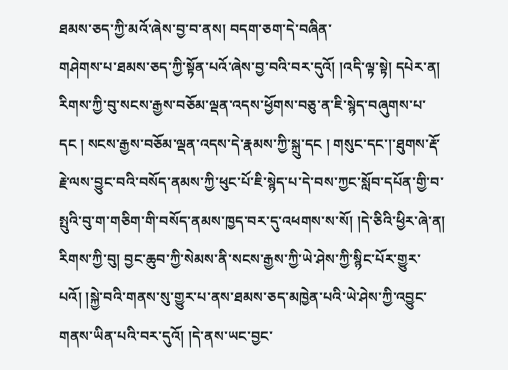ཐམས་ཅད་ཀྱི་མའོ་ཞེས་བྱ་བ་ནས། བདག་ཅག་དེ་བཞིན་
གཤེགས་པ་ཐམས་ཅད་ཀྱི་སྟོན་པའོ་ཞེས་བྱ་བའི་བར་དུའོ། །འདི་ལྟ་སྟེ། དཔེར་ན། རིགས་ཀྱི་བུ་སངས་རྒྱས་བཅོམ་ལྡན་འདས་ཕྱོགས་བཅུ་ན་ཇི་སྙེད་བཞུགས་པ་དང ། སངས་རྒྱས་བཅོམ་ལྡན་འདས་དེ་རྣམས་ཀྱི་སྐྲུ་དང ། གསུང་དང་།་ཐུགས་རྡོ་རྗེ་ལས་བྱུང་བའི་བསོད་ནམས་ཀྱི་ཕུང་པོ་ཇི་སྙེད་པ་དེ་བས་ཀྱང་སློབ་དཔོན་གྱི་བ་སྤུའི་བུ་ག་གཅིག་གི་བསོད་ནམས་ཁྱད་བར་དུ་འཕགས་ས་སོ། །དེ་ཅིའི་ཕྱིར་ཞེ་ན། རིགས་ཀྱི་བུ། བྱང་ཆུབ་ཀྱི་སེམས་ནི་སངས་རྒྱས་ཀྱི་ཡེ་ཤེས་ཀྱི་སྙིང་པོར་གྱུར་པའོ། །སྐྱེ་བའི་གནས་སུ་གྱུར་པ་ནས་ཐམས་ཅད་མཁྱེན་པའི་ཡེ་ཤེས་ཀྱི་འབྱུང་གནས་ཡིན་པའི་བར་དུའོ། །དེ་ནས་ཡང་བྱང་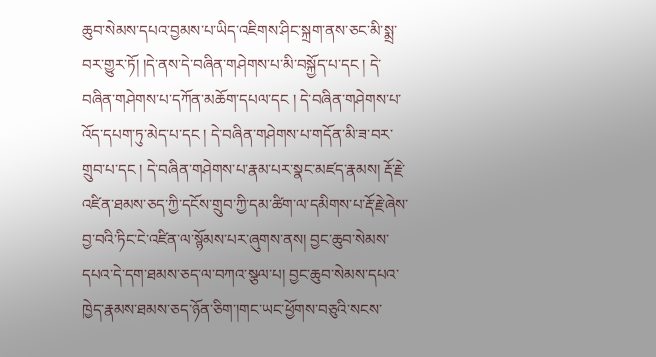ཆུབ་སེམས་དཔའ་བྱམས་པ་ཡིད་འཇིགས་ཤིང་སྐྲག་ནས་ཅང་མི་སྨྲ་བར་གྱུར་ཏོ། །དེ་ནས་དེ་བཞིན་གཤེགས་པ་མི་བསྐྱོད་པ་དང ། དེ་བཞིན་གཤེགས་པ་དཀོན་མཆོག་དཔལ་དང ། དེ་བཞིན་གཤེགས་པ་འོད་དཔག་ཏུ་མེད་པ་དང ། དེ་བཞིན་གཤེགས་པ་གདོན་མི་ཟ་བར་གྲུབ་པ་དང ། དེ་བཞིན་གཤེགས་པ་རྣམ་པར་སྣང་མཛད་རྣམས། རྡོ་རྗེ་འཛིན་ཐམས་ཅད་ཀྱི་དངོས་གྲུབ་ཀྱི་དམ་ཚིག་ལ་དམིགས་པ་རྡོ་རྗེ་ཞེས་བྱ་བའི་ཏིང་ངེ་འཛིན་ལ་སྙོམས་པར་ཞུགས་ནས། བྱང་ཆུབ་སེམས་དཔའ་དེ་དག་ཐམས་ཅད་ལ་བཀའ་སྩལ་པ། བྱང་ཆུབ་སེམས་དཔའ་ཁྱེད་རྣམས་ཐམས་ཅད་ཉོན་ཅིག་།གང་ཡང་ཕྱོགས་བཅུའི་སངས་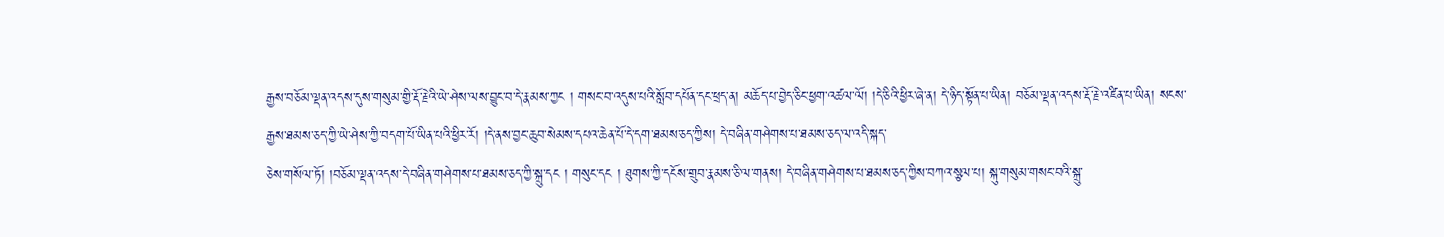རྒྱས་བཅོམ་ལྡན་འདས་དུས་གསུམ་གྱི་རྡོ་རྗེའི་ཡེ་ཤེས་ལས་བྱུང་བ་དེ་རྣམས་ཀྱང ། གསང་བ་འདུས་པའི་སློབ་དཔོན་དང་ཕྲད་ན། མཆོད་པ་བྱེད་ཅིང་ཕྱག་འཚལ་ལོ། །དེ་ཅིའི་ཕྱིར་ཞེ་ན། དེ་ཉིད་སྟོན་པ་ཡིན། བཅོམ་ལྡན་འདས་རྡོ་རྗེ་འཛིན་པ་ཡིན། སངས་རྒྱས་ཐམས་ཅད་ཀྱི་ཡེ་ཤེས་ཀྱི་བདག་པོ་ཡིན་པའི་ཕྱིར་རོ། །དེ་ནས་བྱང་ཆུབ་སེམས་དཔའ་ཆེན་པོ་དེ་དག་ཐམས་ཅད་ཀྱིས། དེ་བཞིན་གཤེགས་པ་ཐམས་ཅད་ལ་འདི་སྐད་
ཅེས་གསོལ་ཏོ། །བཅོམ་ལྡན་འདས་དེ་བཞིན་གཤེགས་པ་ཐམས་ཅད་ཀྱི་སྐྲུ་དང ། གསུང་དང ། ཐུགས་ཀྱི་དངོས་གྲུབ་རྣམས་ཅི་ལ་གནས། དེ་བཞིན་གཤེགས་པ་ཐམས་ཅད་ཀྱིས་བཀའ་སྩལ་པ། སྐུ་གསུམ་གསང་བའི་སྐྲུ་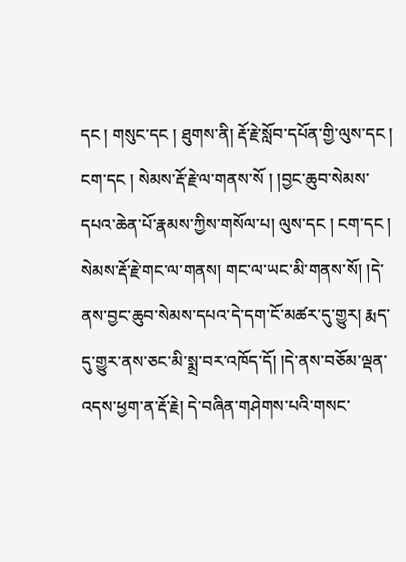དང ། གསུང་དང ། ཐུགས་ནི། རྡོ་རྗེ་སློབ་དཔོན་གྱི་ལུས་དང ། ངག་དང ། སེམས་རྡོ་རྗེ་ལ་གནས་སོ ། །བྱང་ཆུབ་སེམས་དཔའ་ཆེན་པོ་རྣམས་ཀྱིས་གསོལ་པ། ལུས་དང ། ངག་དང ། སེམས་རྡོ་རྗེ་གང་ལ་གནས། གང་ལ་ཡང་མི་གནས་སོ། །དེ་ནས་བྱང་ཆུབ་སེམས་དཔའ་དེ་དག་ངོ་མཚར་དུ་གྱུར། རྨད་དུ་གྱུར་ནས་ཅང་མི་སྨྲ་བར་འཁོད་དོ། །དེ་ནས་བཅོམ་ལྡན་འདས་ཕྱག་ན་རྡོ་རྗེ། དེ་བཞིན་གཤེགས་པའི་གསང་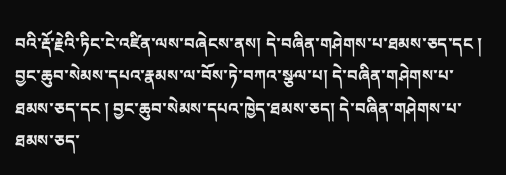བའི་རྡོ་རྗེའི་ཏིང་ངེ་འཛིན་ལས་བཞེངས་ནས། དེ་བཞིན་གཤེགས་པ་ཐམས་ཅད་དང ། བྱང་ཆུབ་སེམས་དཔའ་རྣམས་ལ་བོས་ཏེ་བཀའ་སྩལ་པ། དེ་བཞིན་གཤེགས་པ་ཐམས་ཅད་དང ། བྱང་ཆུབ་སེམས་དཔའ་ཁྱེད་ཐམས་ཅད། དེ་བཞིན་གཤེགས་པ་ཐམས་ཅད་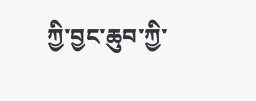ཀྱི་བྱང་ཆུབ་ཀྱི་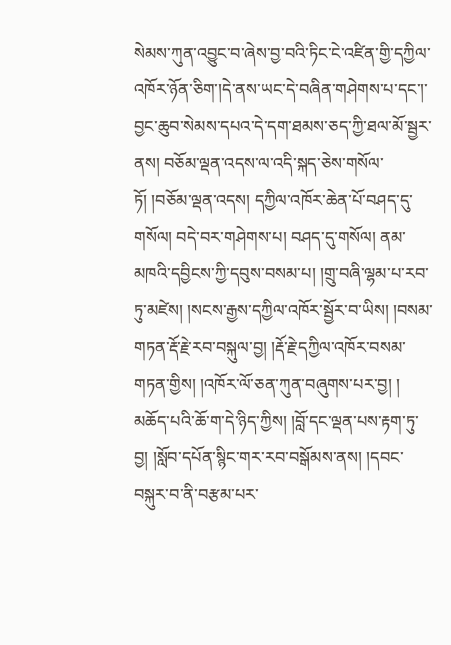སེམས་ཀུན་འབྱུང་བ་ཞེས་བྱ་བའི་ཏིང་ངེ་འཛིན་གྱི་དཀྱིལ་འཁོར་ཉོན་ཅིག་།དེ་ནས་ཡང་དེ་བཞིན་གཤེགས་པ་དང་།་བྱང་ཆུབ་སེམས་དཔའ་དེ་དག་ཐམས་ཅད་ཀྱི་ཐལ་མོ་སྦྱར་ནས། བཅོམ་ལྡན་འདས་ལ་འདི་སྐད་ཅེས་གསོལ་ཏོ། །བཅོམ་ལྡན་འདས། དཀྱིལ་འཁོར་ཆེན་པོ་བཤད་དུ་གསོལ། བདེ་བར་གཤེགས་པ། བཤད་དུ་གསོལ། ནམ་མཁའི་དབྱིངས་ཀྱི་དབུས་བསམ་པ། །གྲུ་བཞི་ལྷམ་པ་རབ་ཏུ་མཛེས། །སངས་རྒྱས་དཀྱིལ་འཁོར་སྦྱོར་བ་ཡིས། །བསམ་གཏན་རྡོ་རྗེ་རབ་བསྐུལ་བྱ། །རྡོ་རྗེ་དཀྱིལ་འཁོར་བསམ་གཏན་གྱིས། །འཁོར་ལོ་ཅན་ཀུན་བཞུགས་པར་བྱ། ། མཆོད་པའི་ཆོ་ག་དེ་ཉིད་ཀྱིས། །བློ་དང་ལྡན་པས་རྟག་ཏུ་བྱ། །སློབ་དཔོན་སྙིང་གར་རབ་བསྒོམས་ནས། །དབང་བསྐུར་བ་ནི་བརྩམ་པར་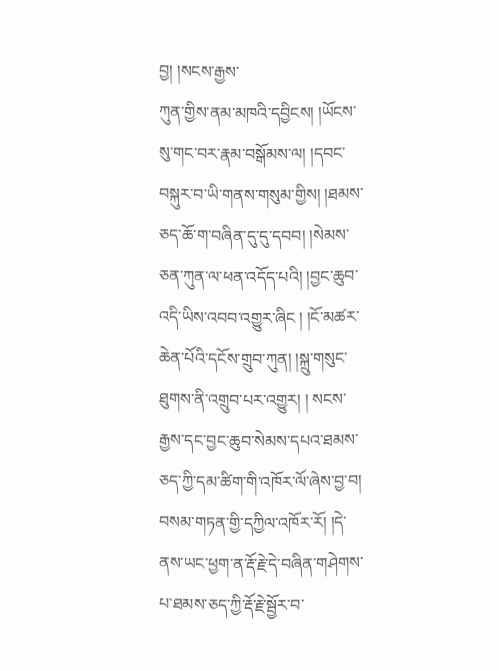བྱ། །སངས་རྒྱས་
ཀུན་གྱིས་ནམ་མཁའི་དབྱིངས། །ཡོངས་སུ་གང་བར་རྣམ་བསྒོམས་ལ། །དབང་བསྐུར་བ་ཡི་གནས་གསུམ་གྱིས། །ཐམས་ཅད་ཆོ་ག་བཞིན་དུ་དུ་དབབ། །སེམས་ཅན་ཀུན་ལ་ཕན་འདོད་པའི། །བྱང་ཆུབ་འདི་ཡིས་འབབ་འགྱུར་ཞིང ། །ངོ་མཚར་ཆེན་པོའི་དངོས་གྲུབ་ཀུན། །སྐྲུ་གསུང་ཐུགས་ནི་འགྲུབ་པར་འགྱུར། ། སངས་རྒྱས་དང་བྱང་ཆུབ་སེམས་དཔའ་ཐམས་ཅད་ཀྱི་དམ་ཚིག་གི་འཁོར་ལོ་ཞེས་བྱ་བ། བསམ་གཏན་གྱི་དཀྱིལ་འཁོར་རོ། །དེ་ནས་ཡང་ཕྱག་ན་རྡོ་རྗེ་དེ་བཞིན་གཤེགས་པ་ཐམས་ཅད་ཀྱི་རྡོ་རྗེ་སྦྱོར་བ་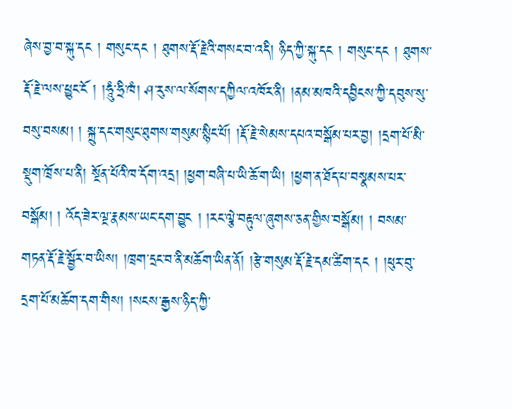ཞེས་བྱ་བ་སྐུ་དང ། གསུང་དང ། ཐུགས་རྡོ་རྗེའི་གསང་བ་འདི། ཉིད་ཀྱི་སྐུ་དང ། གསུང་དང ། ཐུགས་རྡོ་རྗེ་ལས་ཕྱུང་ངོ ། །ཧཱུཾ་ཧྲི་ཁཾ། ཤ་རུས་ལ་སོགས་དཀྱིལ་འཁོར་ནི། །ནམ་མཁའི་དབྱིངས་ཀྱི་དབུས་སུ་བསུ་བསམ། ། སྐྲུ་དང་གསུང་ཐུགས་གསུམ་སྙིང་པོ། །རྡོ་རྗེ་སེམས་དཔའ་བསྒོམ་པར་བྱ། །དྲག་པོ་མི་སྡུག་ཁྲོས་པ་ནི། སྔོན་པོའི་ཁ་དོག་འདྲ། །ཕྱག་བཞི་པ་ཡི་ཆོ་ག་ཡི། །ཕྱག་ན་ཐོད་པ་བསྣམས་པར་བསྒོམ། ། འོད་ཟེར་ལྔ་རྣམས་ཡང་དག་བྱུང ། །རང་ལྕེ་བརྟུལ་ཞུགས་ཅན་གྱིས་བསྒོམ། ། བསམ་གཏན་རྡོ་རྗེ་སྦྱོར་བ་ཡིས། །ཁྲག་དྲང་བ་ནི་མཆོག་ཡིན་ནོ། །རྩེ་གསུམ་རྡོ་རྗེ་དམ་ཚིག་དང ། །ཕུར་བུ་དྲག་པོ་མཆོག་དག་གིས། །སངས་རྒྱས་ཉིད་ཀྱི་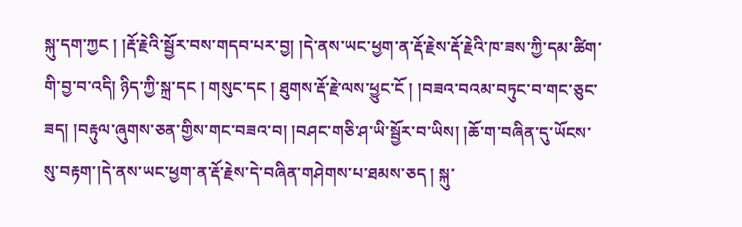སྐུ་དག་ཀྱང ། །རྡོ་རྗེའི་སྦྱོར་བས་གདབ་པར་བྱ། །དེ་ནས་ཡང་ཕྱག་ན་རྡོ་རྗེས་རྡོ་རྗེའི་ཁ་ཟས་ཀྱི་དམ་ཚིག་གི་བྱ་བ་འདི། ཉིད་ཀྱི་སྐྲ་དང ། གསུང་དང ། ཐུགས་རྡོ་རྗེ་ལས་ཕྱུང་ངོ ། །བཟའ་བའམ་བཏུང་བ་གང་ཅུང་ཟད། །བརྟུལ་ཞུགས་ཅན་གྱིས་གང་བཟའ་བ། །བཤང་གཅི་ཤ་ཡི་སྦྱོར་བ་ཡིས། །ཆོ་ག་བཞིན་དུ་ཡོངས་སུ་བརྟག་།དེ་ནས་ཡང་ཕྱག་ན་རྡོ་རྗེས་དེ་བཞིན་གཤེགས་པ་ཐམས་ཅད ། སྐུ་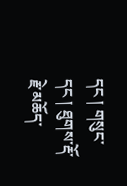དང ། གསུང་དང ། ཐུགས་རྡོ་རྗེ་མཆོད་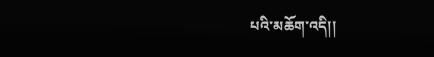པའི་མཆོག་འདི།།